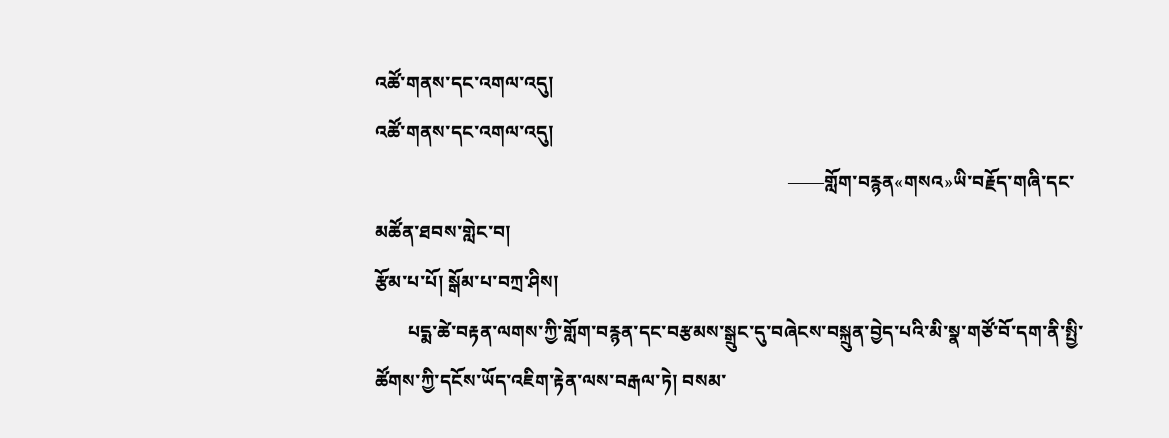འཚོ་གནས་དང་འགལ་འདུ།
འཚོ་གནས་དང་འགལ་འདུ།
                                                                                        ——གློག་བརྙན«གསའ»ཡི་བརྗོད་གཞི་དང་མཚོན་ཐབས་གླེང་བ།
རྩོམ་པ་པོ། སྒོམ་པ་བཀྲ་ཤིས།
       པདྨ་ཚེ་བརྟན་ལགས་ཀྱི་གློག་བརྙན་དང་བརྩམས་སྒྲུང་དུ་བཞེངས་བསྐྲུན་བྱེད་པའི་མི་སྣ་གཙོ་བོ་དག་ནི་སྤྱི་ཚོགས་ཀྱི་དངོས་ཡོད་འཇིག་རྟེན་ལས་བརྒལ་ཏེ། བསམ་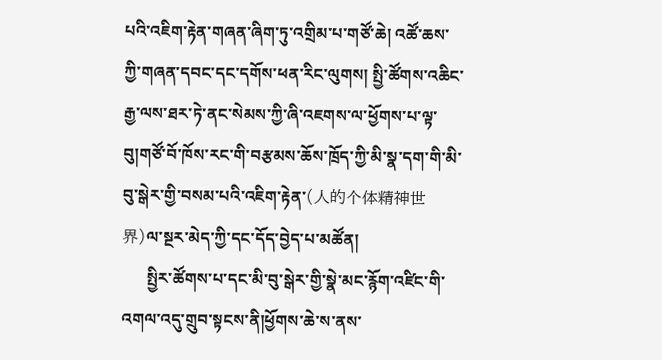པའི་འཇིག་རྟེན་གཞན་ཞིག་ཏུ་འགྲིམ་པ་གཙོ་ཆེ། འཚོ་ཆས་ཀྱི་གཞན་དབང་དང་དགོས་ཕན་རིང་ལུགས། སྤྱི་ཚོགས་འཆིང་རྒྱ་ལས་ཐར་ཏེ་ནང་སེམས་ཀྱི་ཞི་འཇགས་ལ་ཕྱོགས་པ་ལྟ་བུ།གཙོ་བོ་ཁོས་རང་གི་བརྩམས་ཆོས་ཁྲོད་ཀྱི་མི་སྣ་དག་གི་མི་བུ་སྒེར་གྱི་བསམ་པའི་འཇིག་རྟེན་(人的个体精神世界)ལ་སྔར་མེད་ཀྱི་དང་དོད་བྱེད་པ་མཚོན།
      སྤྱིར་ཚོགས་པ་དང་མི་བུ་སྒེར་གྱི་སྣེ་མང་རྙོག་འཛིང་གི་འགལ་འདུ་གྲུབ་སྟངས་ནི།ཕྱོགས་ཆེ་ས་ནས་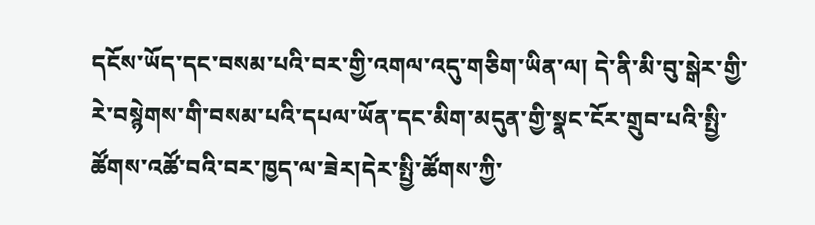དངོས་ཡོད་དང་བསམ་པའི་བར་གྱི་འགལ་འདུ་གཅིག་ཡིན་ལ། དེ་ནི་མི་བུ་སྒེར་གྱི་རེ་བསྙེགས་གི་བསམ་པའི་དཔལ་ཡོན་དང་མིག་མདུན་གྱི་སྣང་ངོར་གྲུབ་པའི་སྤྱི་ཚོགས་འཚོ་བའི་བར་ཁྱད་ལ་ཟེར།དེར་སྤྱི་ཚོགས་ཀྱི་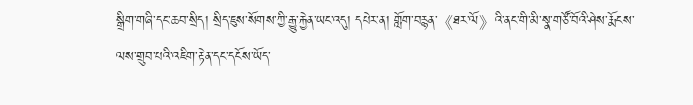སྒྲིག་གཞི་དང་ཆབ་སྲིད། སྲིད་ཇུས་སོགས་ཀྱི་རྒྱུ་རྐྱེན་ཡང་འདུ། དཔེར་ན། གློག་བརྙན་《ཐར་ལོ》འི་ནང་གི་མི་སྣ་གཙོ་བོའི་ཤེས་རྨོངས་ལས་གྲུབ་པའི་འཇིག་རྟེན་དང་དངོས་ཡོད་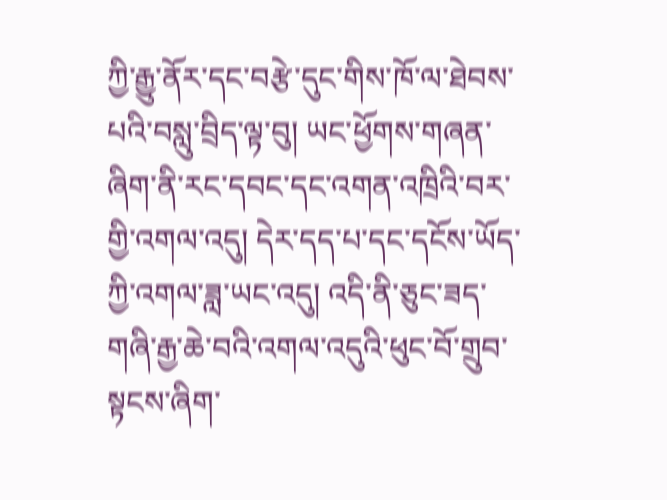ཀྱི་རྒྱུ་ནོར་དང་བརྩེ་དུང་གིས་ཁོ་ལ་ཐེབས་པའི་བསླུ་བྲིད་ལྟ་བུ། ཡང་ཕྱོགས་གཞན་ཞིག་ནི་རང་དབང་དང་འགན་འཁྲིའི་བར་གྱི་འགལ་འདུ། དེར་དད་པ་དང་དངོས་ཡོད་ཀྱི་འགལ་ཟླ་ཡང་འདུ། འདི་ནི་ཅུང་ཟད་གཞི་རྒྱ་ཆེ་བའི་འགལ་འདུའི་ཕུང་བོ་གྲུབ་སྟངས་ཞིག་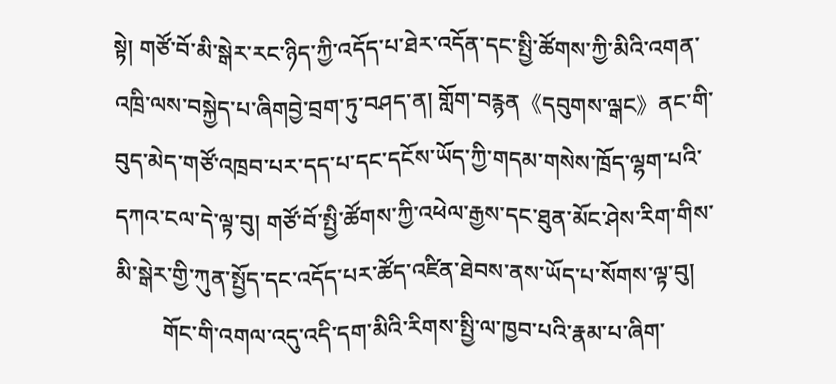སྟེ། གཙོ་བོ་མི་སྒེར་རང་ཉིད་ཀྱི་འདོད་པ་ཐེར་འདོན་དང་སྤྱི་ཚོགས་ཀྱི་མིའི་འགན་འཁྲི་ལས་བསྐྱེད་པ་ཞིགབྱེ་བྲག་ཏུ་བཤད་ན། གློག་བརྙན《དབུགས་ལྒང》ནང་གི་བུད་མེད་གཙོ་འཁྲབ་པར་དད་པ་དང་དངོས་ཡོད་ཀྱི་གདམ་གསེས་ཁྲོད་ལྷག་པའི་དཀའ་ངལ་དེ་ལྟ་བུ། གཙོ་བོ་སྤྱི་ཚོགས་ཀྱི་འཕེལ་རྒྱས་དང་ཐུན་མོང་ཤེས་རིག་གིས་མི་སྒེར་གྱི་ཀུན་སྤྱོད་དང་འདོད་པར་ཚོད་འཛིན་ཐེབས་ནས་ཡོད་པ་སོགས་ལྟ་བུ།
        གོང་གི་འགལ་འདུ་འདི་དག་མིའི་རིགས་སྤྱི་ལ་ཁྱབ་པའི་རྣམ་པ་ཞིག་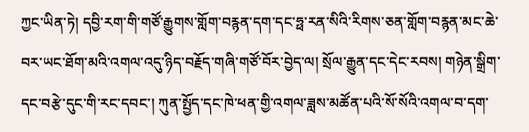ཀྱང་ཡིན་ཏེ། དབྱི་རག་གི་གཙོ་རྒྱུགས་གློག་བརྙན་དག་དང་ཧྥ་རན་སིའི་རིགས་ཅན་གློག་བརྙན་མང་ཆེ་བར་ཡང་ཐོག་མའི་འགལ་འདུ་ཉིད་བརྗོད་གཞི་གཙོ་བོར་བྱེད་ལ། སྲོལ་རྒྱུན་དང་དེང་རབས། གཉེན་སྒྲིག་དང་བརྩེ་དུང་གི་རང་དབང་། ཀུན་སྤྱོད་དང་ཁེ་ཕན་གྱི་འགལ་ཟླས་མཚོན་པའི་སོ་སོའི་འགལ་བ་དག་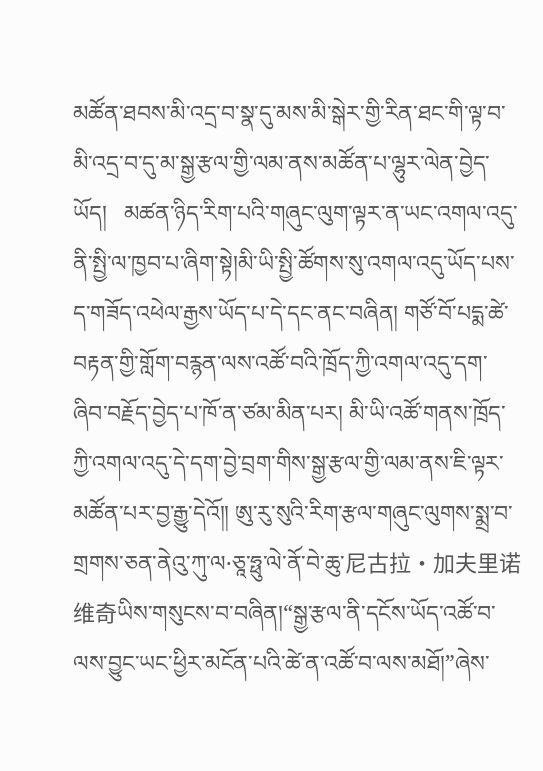མཚོན་ཐབས་མི་འདྲ་བ་སྣ་དུ་མས་མི་སྒེར་གྱི་རིན་ཐང་གི་ལྟ་བ་མི་འདྲ་བ་དུ་མ་སྒྱ་རྩལ་གྱི་ལམ་ནས་མཚོན་པ་ལྷུར་ལེན་བྱེད་ཡོད།   མཚན་ཉིད་རིག་པའི་གཞུང་ལུག་ལྟར་ན་ཡང་འགལ་འདུ་ནི་སྤྱི་ལ་ཁྱབ་པ་ཞིག་སྟེ།མི་ཡི་སྤྱི་ཚོགས་སུ་འགལ་འདུ་ཡོད་པས་ད་གཟོད་འཕེལ་རྒྱས་ཡོད་པ་དེ་དང་ནང་བཞིན། གཙོ་བོ་པདྨ་ཚེ་བརྟན་གྱི་གློག་བརྙན་ལས་འཚོ་བའི་ཁྲོད་ཀྱི་འགལ་འདུ་དག་ཞིབ་བརྗོད་བྱེད་པ་ཁོ་ན་ཙམ་མིན་པར། མི་ཡི་འཚོ་གནས་ཁྲོད་ཀྱི་འགལ་འདུ་དེ་དག་བྱེ་བྲག་གིས་སྒྱ་རྩལ་གྱི་ལམ་ནས་ཇི་ལྟར་མཚོན་པར་བྱ་རྒྱུ་དེའོ།། ཨུ་རུ་སུའི་རིག་རྩལ་གཞུང་ལུགས་སྨྲ་བ་གྲགས་ཅན་ནེའུ་ཀུ་ལ·ཅཱ་ཧྥུ་ལེ་ནོ་བེ་ཆུ་尼古拉·加夫里诺维奇ཡིས་གསུངས་བ་བཞིན།“སྒྱ་རྩལ་ནི་དངོས་ཡོད་འཚོ་བ་ལས་བྱུང་ཡང་ཕྱིར་མངོན་པའི་ཚེ་ན་འཚོ་བ་ལས་མཐོ།”ཞེས་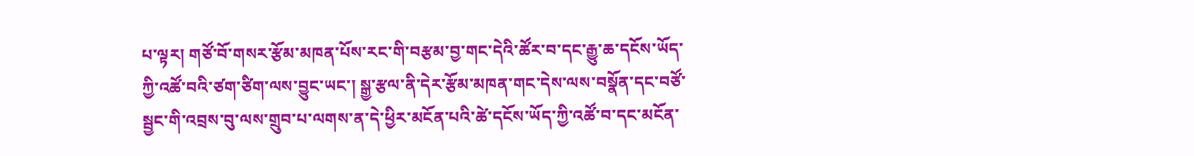པ་ལྟར། གཙོ་བོ་གསར་རྩོམ་མཁན་པོས་རང་གི་བརྩམ་བྱ་གང་དེའི་ཚོར་བ་དང་རྒྱུ་ཆ་དངོས་ཡོད་ཀྱི་འཚོ་བའི་ཙག་ཙིག་ལས་བྱུང་ཡང་། སྒྱ་རྩལ་ནི་དེར་རྩོམ་མཁན་གང་དེས་ལས་བསྣོན་དང་བཙོ་སྦྱང་གི་འབྲས་བུ་ལས་གྲུབ་པ་ལགས་ན་དེ་ཕྱིར་མངོན་པའི་ཚེ་དངོས་ཡོད་ཀྱི་འཚོ་བ་དང་མངོན་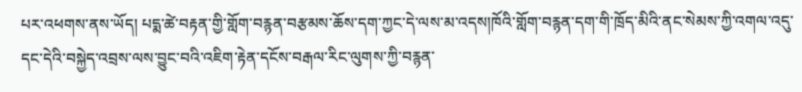པར་འཕགས་ནས་ཡོད། པདྨ་ཚེ་བརྟན་གྱི་གློག་བརྙན་བརྩམས་ཆོས་དག་ཀྱང་དེ་ལས་མ་འདས།ཁོའི་གློག་བརྙན་དག་གི་ཁྲོད་མིའི་ནང་སེམས་ཀྱི་འགལ་འདུ་དང་དེའི་བསྐྱེད་འབྲས་ལས་བྱུང་བའི་འཇིག་རྟེན་དངོས་བརྒལ་རིང་ལུགས་ཀྱི་བརྙན་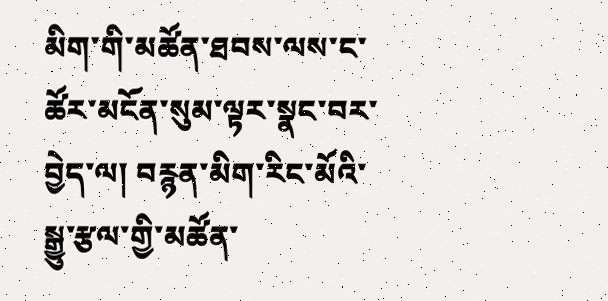མིག་གི་མཚོན་ཐབས་ལས་ང་ཚོར་མངོན་སུམ་ལྟར་སྣང་བར་བྱེད་ལ། བརྙན་མིག་རིང་མོའི་སྒྱུ་རྩལ་གྱི་མཚོན་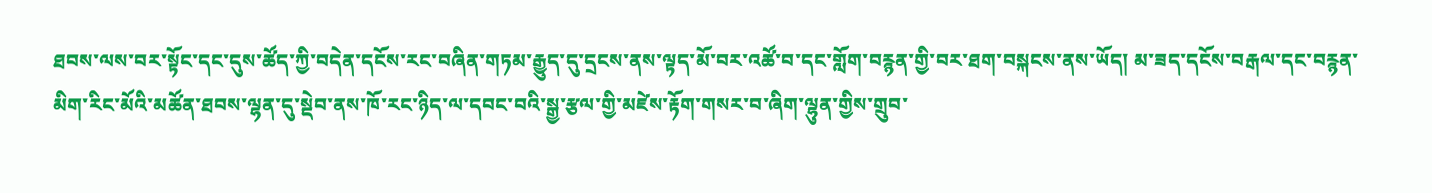ཐབས་ལས་བར་སྟོང་དང་དུས་ཚོད་ཀྱི་བདེན་དངོས་རང་བཞིན་གཏམ་རྒྱུད་དུ་དྲངས་ནས་ལྟད་མོ་བར་འཚོ་བ་དང་གློག་བརྙན་གྱི་བར་ཐག་བསྐངས་ནས་ཡོད། མ་ཟད་དངོས་བརྒལ་དང་བརྙན་མིག་རིང་མོའི་མཚོན་ཐབས་ལྷན་དུ་སྡེབ་ནས་ཁོ་རང་ཉིད་ལ་དབང་བའི་སྒྱ་རྩལ་གྱི་མཛེས་རྟོག་གསར་བ་ཞིག་ལྷུན་གྱིས་གྲུབ་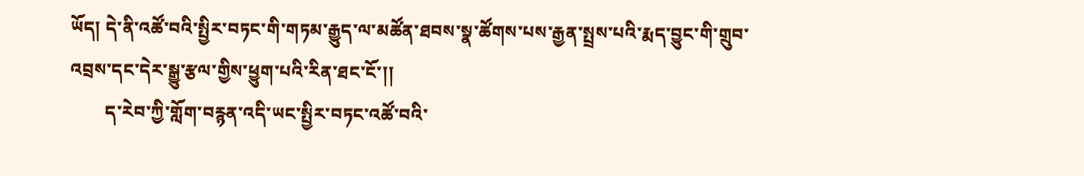ཡོད། དེ་ནི་འཚོ་བའི་སྤྱིར་བཏང་གི་གཏམ་རྒྱུད་ལ་མཚོན་ཐབས་སྣ་ཚོགས་པས་རྒྱན་སྤྲས་པའི་རྨད་བྱུང་གི་གྲུབ་འབྲས་དང་དེར་སྒྱུ་རྩལ་གྱིས་ཕྱུག་པའི་རིན་ཐང་ངོ་།།
        ད་རེབ་ཀྱི་གློག་བརྙན་འདི་ཡང་སྤྱིར་བཏང་འཚོ་བའི་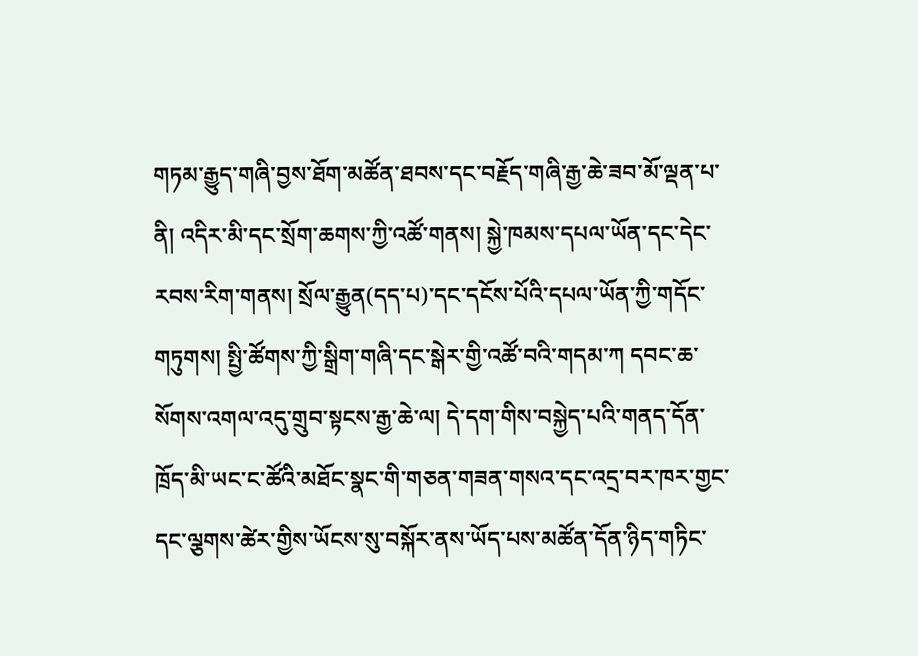གཏམ་རྒྱུད་གཞི་བྱས་ཐོག་མཚོན་ཐབས་དང་བརྗོད་གཞི་རྒྱ་ཆེ་ཟབ་མོ་ལྡན་པ་ནི། འདིར་མི་དང་སྲོག་ཆགས་ཀྱི་འཚོ་གནས། སྐྱེ་ཁམས་དཔལ་ཡོན་དང་དེང་རབས་རིག་གནས། སྲོལ་རྒྱུན(དད་པ)་དང་དངོས་པོའི་དཔལ་ཡོན་ཀྱི་གདོང་གཏུགས། སྤྱི་ཚོགས་ཀྱི་སྒྲིག་གཞི་དང་སྒེར་གྱི་འཚོ་བའི་གདམ་ཀ དབང་ཆ་སོགས་འགལ་འདུ་གྲུབ་སྟངས་རྒྱ་ཆེ་ལ། དེ་དག་གིས་བསྐྱེད་པའི་གནད་དོན་ཁྲོད་མི་ཡང་ང་ཚོའི་མཐོང་སྣང་གི་གཅན་གཟན་གསའ་དང་འདྲ་བར་ཁར་གྱང་དང་ལྕགས་ཚེར་གྱིས་ཡོངས་སུ་བསྐོར་ནས་ཡོད་པས་མཚོན་དོན་ཉིད་གཏིང་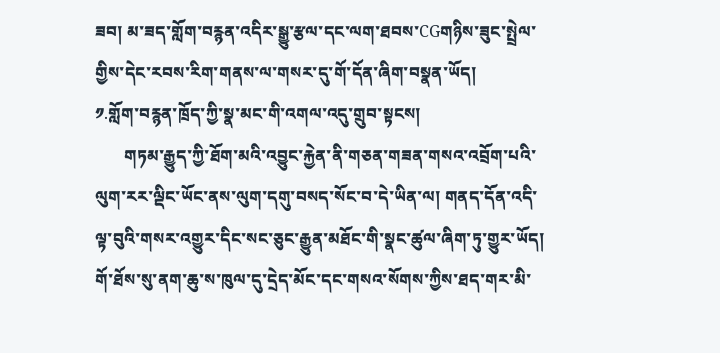ཟབ། མ་ཟད་གློག་བརྙན་འདིར་སྒྱུ་རྩལ་དང་ལག་ཐབས་CGགཉིས་ཟུང་སྤྲེལ་གྱིས་དེང་རབས་རིག་གནས་ལ་གསར་དུ་གོ་དོན་ཞིག་བསྣན་ཡོད།
༡.གློག་བརྙན་ཁྲོད་ཀྱི་སྣ་མང་གི་འགལ་འདུ་གྲུབ་སྟངས།
       གཏམ་རྒྱུད་ཀྱི་ཐོག་མའི་འབྱུང་རྐྱེན་ནི་གཅན་གཟན་གསའ་འབྲོག་པའི་ལུག་རར་ལྡིང་ཡོང་ནས་ལུག་དགུ་བསད་སོང་བ་དེ་ཡིན་ལ། གནད་དོན་འདི་ལྟ་བུའི་གསར་འགྱུར་དིང་སང་ཅུང་རྒྱུན་མཐོང་གི་སྣང་ཚུལ་ཞིག་ཏུ་གྱུར་ཡོད། གོ་ཐོས་སུ་ནག་ཆུ་ས་ཁུལ་དུ་དྲེད་མོང་དང་གསའ་སོགས་ཀྱིས་ཐད་གར་མི་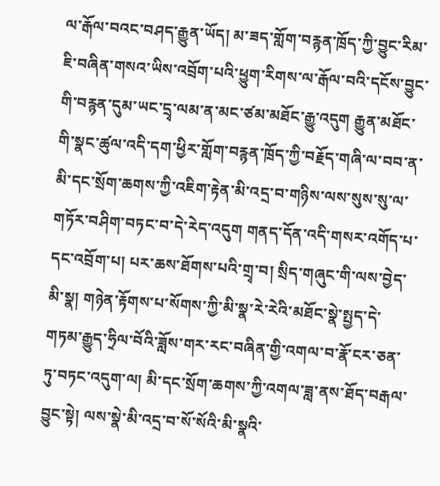ལ་རྒོལ་བའང་བཤད་རྒྱུན་ཡོད། མ་ཟད་གློག་བརྙན་ཁྲོད་ཀྱི་བྱུང་རིམ་ཇི་བཞིན་གསའ་ཡིས་འབྲོག་པའི་ཕྱུག་རིགས་ལ་རྒོལ་བའི་དངོས་བྱུང་གི་བརྙན་དུམ་ཡང་དྲྭ་ལམ་ན་མང་ཙམ་མཐོང་རྒྱུ་འདུག རྒྱུན་མཐོང་གི་སྣང་ཚུལ་འདི་དག་ཕྱིར་གློག་བརྙན་ཁྲོད་ཀྱི་བརྗོད་གཞི་ལ་བབ་ན་མི་དང་སྲོག་ཆགས་ཀྱི་འཇིག་རྟེན་མི་འདྲ་བ་གཉིས་ལས་སུས་སུ་ལ་གཏོར་བཤིག་བཏང་བ་དེ་རེད་འདུག གནད་དོན་འདི་གསར་འགོད་པ་དང་འབྲོག་པ། པར་ཆས་ཐོགས་པའི་གྲྭ་བ། སྲིད་གཞུང་གི་ལས་བྱེད་མི་སྣ། གཉེན་རྟོགས་པ་སོགས་ཀྱི་མི་སྣ་རེ་རེའི་མཐོང་སྣེ་སྤྱད་དེ་གཏམ་རྒྱུད་ཧྲིལ་བོའི་ཟློས་གར་རང་བཞིན་གྱི་འགལ་བ་རྣོ་ངར་ཅན་ཏུ་བཏང་འདུག་ལ། མི་དང་སྲོག་ཆགས་ཀྱི་འགལ་ཟླ་ནས་ཐོད་བརྒལ་བྱུང་སྟེ། ལས་སྣེ་མི་འདྲ་བ་སོ་སོའི་མི་སྣའི་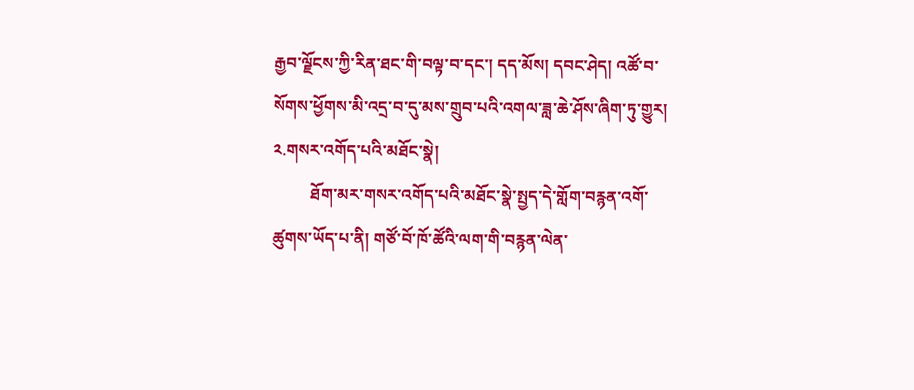རྒྱབ་ལྗོངས་ཀྱི་རིན་ཐང་གི་བལྟ་བ་དང་། དད་མོས། དབང་ཤེད། འཚོ་བ་སོགས་ཕྱོགས་མི་འདྲ་བ་དུ་མས་གྲུབ་པའི་འགལ་ཟླ་ཆེ་ཤོས་ཞིག་ཏུ་གྱུར།
༢.གསར་འགོད་པའི་མཐོང་སྣེ།
         ཐོག་མར་གསར་འགོད་པའི་མཐོང་སྣེ་སྤྱད་དེ་གློག་བརྙན་འགོ་ཚུགས་ཡོད་པ་ནི། གཙོ་བོ་ཁོ་ཚོའི་ལག་གི་བརྙན་ལེན་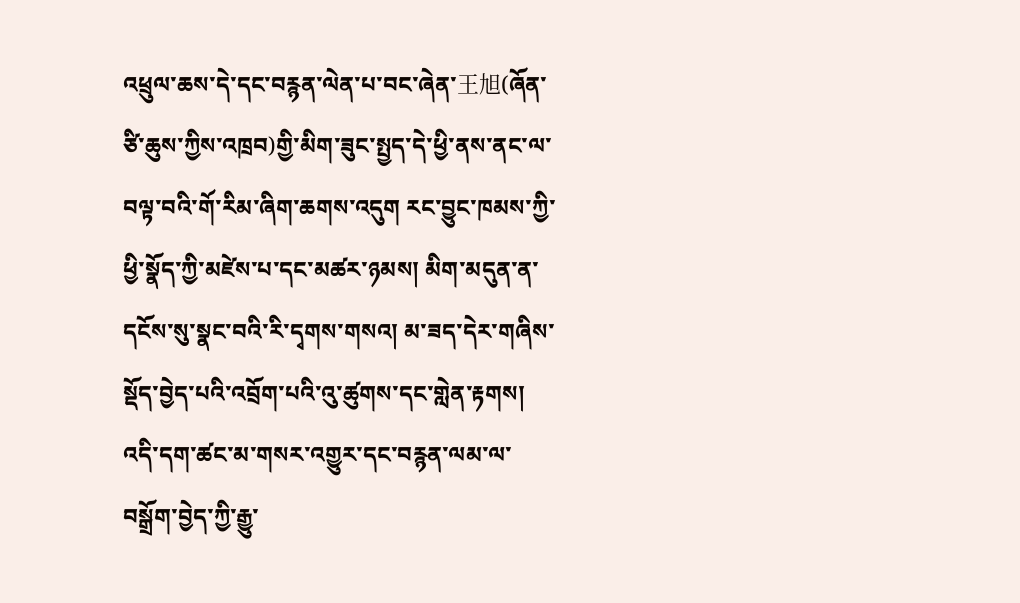འཕྲུལ་ཆས་དེ་དང་བརྙན་ལེན་པ་བང་ཞེན་王旭(ཞོན་ཙི་ཆུས་ཀྱིས་འཁྲབ)གྱི་མིག་ཟུང་སྤྱད་དེ་ཕྱི་ནས་ནང་ལ་བལྟ་བའི་གོ་རིམ་ཞིག་ཆགས་འདུག རང་བྱུང་ཁམས་ཀྱི་ཕྱི་སྣོད་ཀྱི་མཛེས་པ་དང་མཚར་ཉམས། མིག་མདུན་ན་དངོས་སུ་སྣང་བའི་རི་དྭགས་གསའ། མ་ཟད་དེར་གཞིས་སྡོད་བྱེད་པའི་འབྲོག་པའི་འུ་ཚུགས་དང་གླེན་རྟགས། འདི་དག་ཚང་མ་གསར་འགྱུར་དང་བརྙན་ལམ་ལ་བསྒྲོག་བྱེད་ཀྱི་རྒྱུ་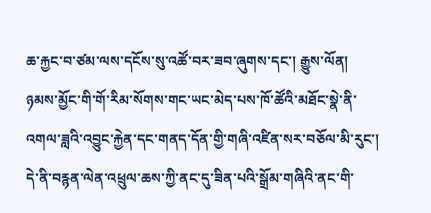ཆ་རྐྱང་བ་ཙམ་ལས་དངོས་སུ་འཚོ་བར་ཟབ་ཞུགས་དང་། རྒྱུས་ལོན། ཉམས་མྱོང་གི་གོ་རིམ་སོགས་གང་ཡང་མེད་པས་ཁོ་ཚོའི་མཐོང་སྣེ་ནི་འགལ་ཟླའི་འབྱུང་རྐྱེན་དང་གནད་དོན་གྱི་གཞི་འཛིན་སར་བཅོལ་མི་རུང་། དེ་ནི་བརྙན་ལེན་འཕྲུལ་ཆས་ཀྱི་ནང་དུ་ཟིན་པའི་སྒྲོམ་གཞིའི་ནང་གི་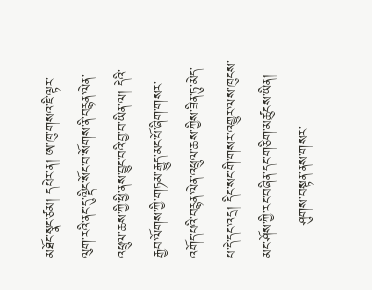མཐོང་སྣང་ཙམ། དཔེར་ན། ཨ་ཁུ་གསའ་ཇི་ལྟར་ལུག་རའི་ནང་དུ་ལྡིང་སོང་བ་སོགས་ནི་བརྙན་ལེན་འཕྲུལ་ཆས་ཀྱི་ཕྱི་ནས་བྱུང་བའི་བྱ་བ་ཡིན་ལ། དེའི་རྒྱབ་ལོགས་ཀྱི་གཏམ་རྒྱུད་མང་པོ་ཞིག་གསར་འགོད་པའི་བརྙན་ལེན་འཕྲུལ་ཆས་ཀྱིས་ཟིན་ཏུ་མེད་པ་དེ་དང་འདྲ། དིང་སང་གི་གསར་འགྱུར་ལས་ཁུངས་མང་ཤོས་ཀྱི་རང་བཞིན་དང་གཅིག་མཚུངས་ཡིན།
       ཤུགས་བསྟན་ནས་གསར་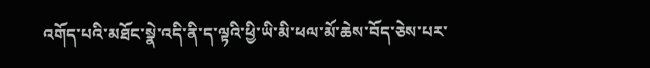འགོད་པའི་མཐོང་སྣེ་འདི་ནི་ད་ལྟའི་ཕྱི་ཡི་མི་ཕལ་མོ་ཆེས་བོད་ཅེས་པར་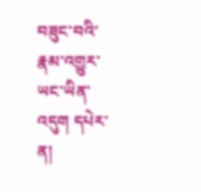བཟུང་བའི་རྣམ་འགྱུར་ཡང་ཡིན་འདུག དཔེར་ན།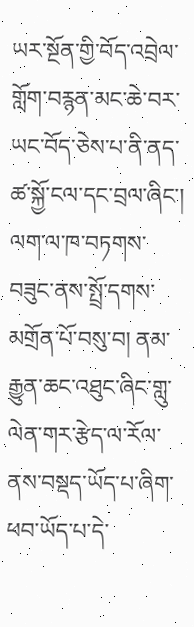ཡར་སྔོན་གྱི་བོད་འབྲེལ་གློག་བརྙན་མང་ཆེ་བར་ཡང་བོད་ཅེས་པ་ནི་ནད་ཚ་སྐྱོ་ངལ་དང་བྲལ་ཞིང་། ལག་ལ་ཁ་བཏགས་བཟུང་ནས་སྤྲོ་དགས་མགྲོན་པོ་བསུ་བ། ནམ་རྒྱུན་ཆང་འཐུང་ཞིང་གླུ་ལེན་གར་རྩེད་ལ་རོལ་ནས་བསྡད་ཡོད་པ་ཞིག་ཕབ་ཡོད་པ་དེ་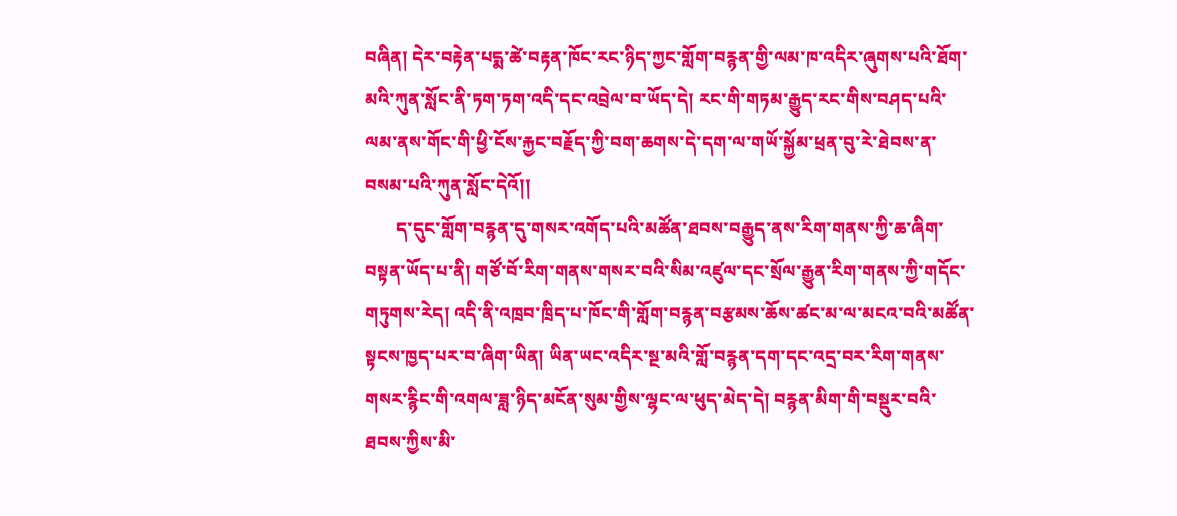བཞིན། དེར་བརྟེན་པདྨ་ཚེ་བརྟན་ཁོང་རང་ཉིད་ཀྱང་གློག་བརྙན་གྱི་ལམ་ཁ་འདིར་ཞུགས་པའི་ཐོག་མའི་ཀུན་སློང་ནི་ཏག་ཏག་འདི་དང་འབྲེལ་བ་ཡོད་དེ། རང་གི་གཏམ་རྒྱུད་རང་གིས་བཤད་པའི་ལམ་ནས་གོང་གི་ཕྱི་ངོས་རྐྱང་བརྗོད་ཀྱི་བག་ཆགས་དེ་དག་ལ་གཡོ་སྐྱོམ་ཕྲན་བུ་རེ་ཐེབས་ན་བསམ་པའི་ཀུན་སློང་དེའོ།།
       ད་དུང་གློག་བརྙན་དུ་གསར་འགོད་པའི་མཚོན་ཐབས་བརྒྱུད་ནས་རིག་གནས་ཀྱི་ཆ་ཞིག་བསྟན་ཡོད་པ་ནི། གཙོ་བོ་རིག་གནས་གསར་བའི་སིམ་འཛུལ་དང་སྲོལ་རྒྱུན་རིག་གནས་ཀྱི་གདོང་གཏུགས་རེད། འདི་ནི་འཁྲབ་ཁྲིད་པ་ཁོང་གི་གློག་བརྙན་བརྩམས་ཆོས་ཚང་མ་ལ་མངའ་བའི་མཚོན་སྟངས་ཁྱད་པར་བ་ཞིག་ཡིན། ཡིན་ཡང་འདིར་སྔ་མའི་གློ་བརྙན་དག་དང་འདྲ་བར་རིག་གནས་གསར་རྙིང་གི་འགལ་ཟླ་ཉིད་མངོན་སུམ་གྱིས་ལྷང་ལ་ཕུད་མེད་དེ། བརྙན་མིག་གི་བསྡུར་བའི་ཐབས་ཀྱིས་མི་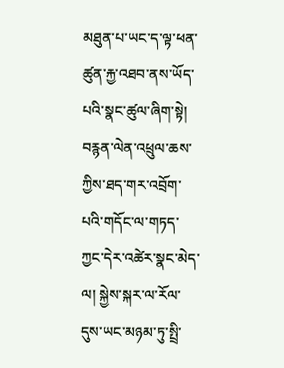མཐུན་པ་ཡང་ད་ལྟ་ཕན་ཚུན་རྐྱ་འཐབ་ནས་ཡོད་པའི་སྣང་ཚུལ་ཞིག་སྟེ། བརྙན་ལེན་འཕྲུལ་ཆས་ཀྱིས་ཐད་གར་འབྲོག་པའི་གདོང་ལ་གཏད་ཀྱང་དེར་འཚེར་སྣང་མེད་ལ། སྐྱེས་སྐར་ལ་རོལ་དུས་ཡང་མཉམ་ཏུ་སྤྲི་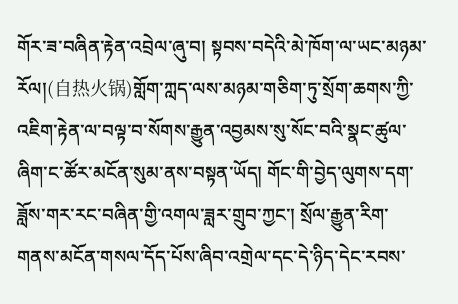གོར་ཟ་བཞིན་རྟེན་འབྲེལ་ཞུ་བ། སྟབས་བདེའི་མེ་ཁོག་ལ་ཡང་མཉམ་རོལ།(自热火锅)གློག་ཀླད་ལས་མཉམ་གཅིག་ཏུ་སྲོག་ཆགས་ཀྱི་འཇིག་རྟེན་ལ་བལྟ་བ་སོགས་རྒྱུན་འབྱམས་སུ་སོང་བའི་སྣང་ཚུལ་ཞིག་ང་ཚོར་མངོན་སུམ་ནས་བསྟན་ཡོད། གོང་གི་བྱེད་ལུགས་དག་ཟློས་གར་རང་བཞིན་གྱི་འགལ་ཟླར་གྲུབ་ཀྱང་། སྲོལ་རྒྱུན་རིག་གནས་མངོན་གསལ་དོད་པོས་ཞིབ་འགྲེལ་དང་དེ་ཉིད་དེང་རབས་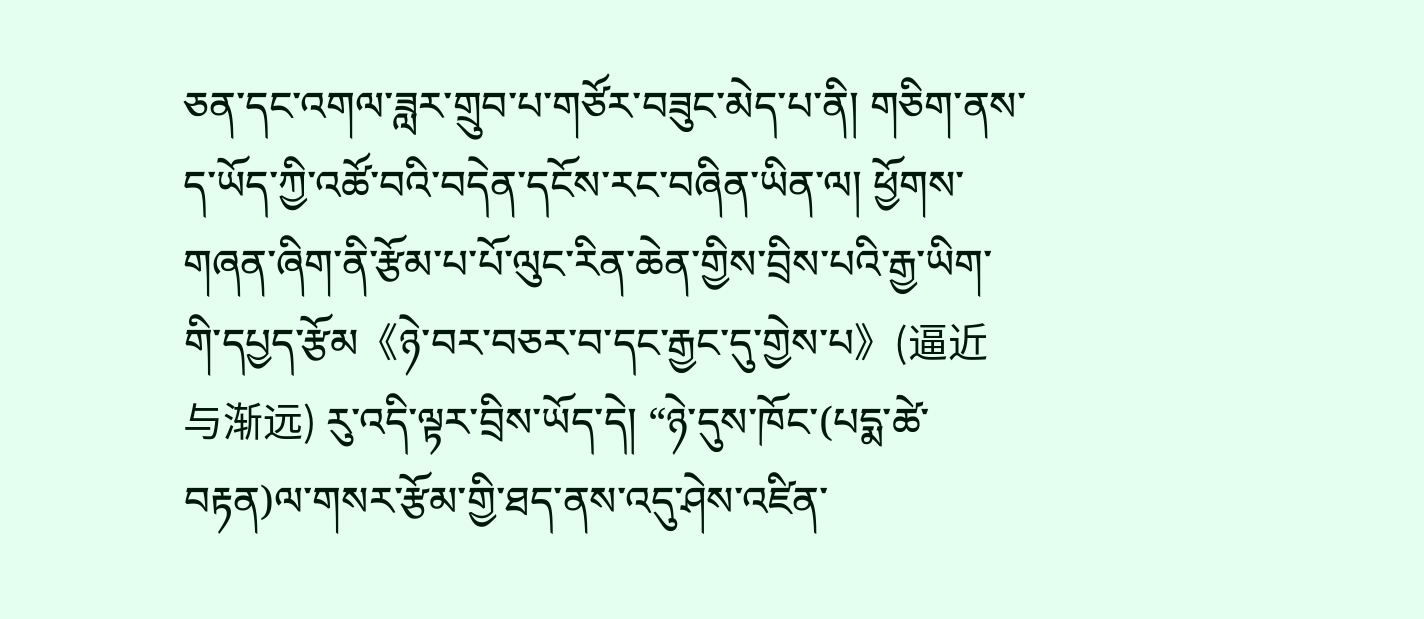ཅན་དང་འགལ་ཟླར་གྲུབ་པ་གཙོར་བཟུང་མེད་པ་ནི། གཅིག་ནས་ད་ཡོད་ཀྱི་འཚོ་བའི་བདེན་དངོས་རང་བཞིན་ཡིན་ལ། ཕྱོགས་གཞན་ཞིག་ནི་རྩོམ་པ་པོ་ལུང་རིན་ཆེན་གྱིས་བྲིས་པའི་རྒྱ་ཡིག་གི་དཔྱད་རྩོམ《ཉེ་བར་བཅར་བ་དང་རྒྱང་དུ་གྱེས་པ》(逼近与渐远) རུ་འདི་ལྟར་བྲིས་ཡོད་དེ། “ཉེ་དུས་ཁོང་(པདྨ་ཚེ་བརྟན)ལ་གསར་རྩོམ་གྱི་ཐད་ནས་འདུ་ཤེས་འཛིན་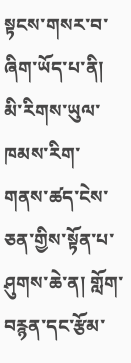སྟངས་གསར་བ་ཞིག་ཡོད་པ་ནི། མི་རིགས་ཡུལ་ཁམས་རིག་གནས་ཚད་ངེས་ཅན་གྱིས་སྟོན་པ་ཤུགས་ཆེ་ན། གློག་བརྙན་དང་རྩོམ་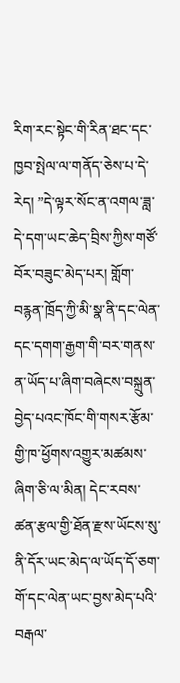རིག་རང་སྟེང་གི་རིན་ཐང་དང་ཁྱབ་སྤེལ་ལ་གནོད་ཅེས་པ་དེ་རེད། ”དེ་ལྟར་སོང་ན་འགལ་ཟླ་དེ་དག་ཡང་ཆེད་བྲིས་ཀྱིས་གཙོ་བོར་བཟུང་མེད་པར། གློག་བརྙན་ཁྲོད་ཀྱི་མི་སྣ་ནི་དང་ལེན་དང་དགག་རྒྱག་གི་བར་གནས་ན་ཡོད་པ་ཞིག་བཞེངས་བསྐྲུན་བྱེད་པའང་ཁོང་གི་གསར་རྩོམ་གྱི་ཁ་ཕྱོགས་འགྱུར་མཚམས་ཞིག་ཅི་ལ་མིན། དེང་རབས་ཚན་རྩལ་གྱི་ཐོན་རྫས་ཡོངས་སུ་ནི་དོར་ཡང་མེད་ལ་ཡོད་དོ་ཅག་གོ་དང་ལེན་ཡང་བྱས་མེད་པའི་བརྒལ་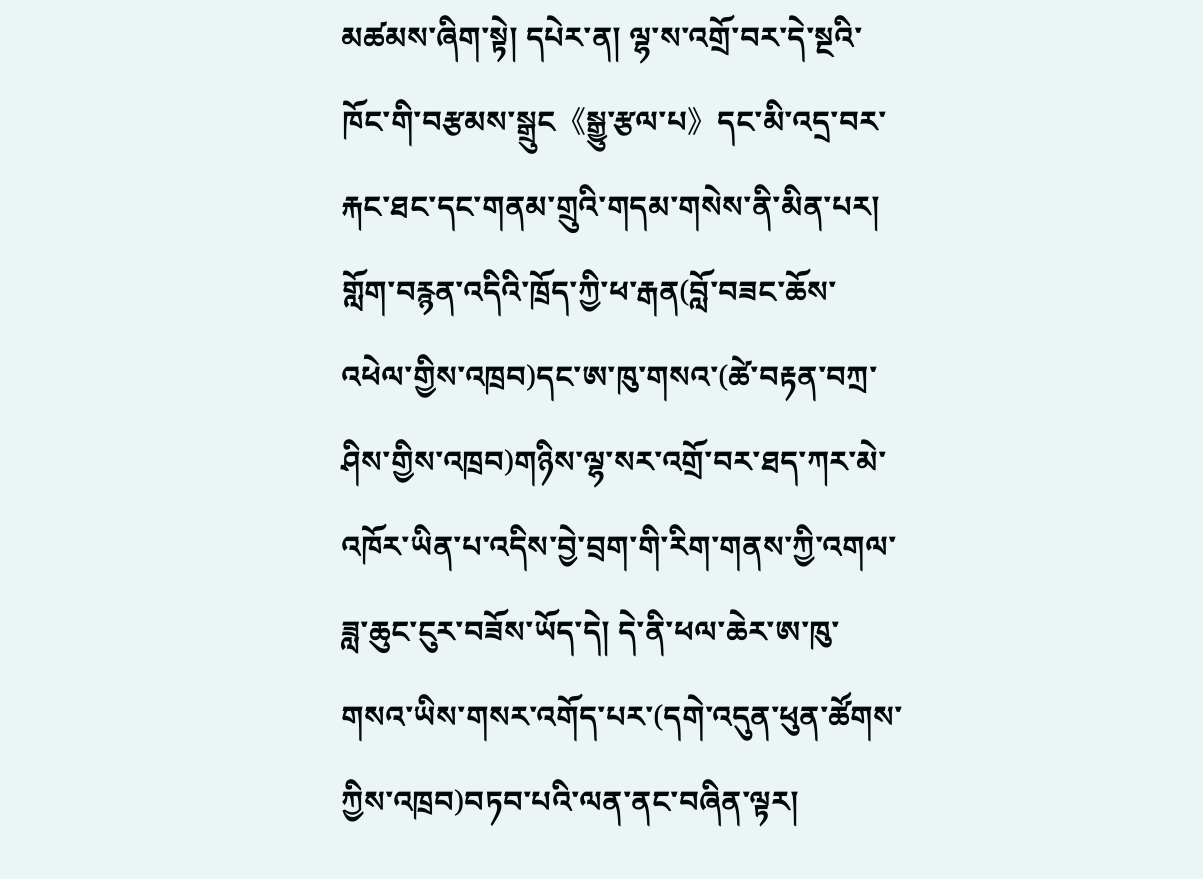མཚམས་ཞིག་སྟེ། དཔེར་ན། ལྷ་ས་འགྲོ་བར་དེ་སྔའི་ཁོང་གི་བརྩམས་སྒྲུང《སྒྱུ་རྩལ་པ》དང་མི་འདྲ་བར་རྐང་ཐང་དང་གནམ་གྲུའི་གདམ་གསེས་ནི་མིན་པར། གློག་བརྙན་འདིའི་ཁྲོད་ཀྱི་ཕ་རྒན(བློ་བཟང་ཆོས་འཕེལ་གྱིས་འཁྲབ)དང་ཨ་ཁུ་གསའ་(ཚེ་བརྟན་བཀྲ་ཤིས་གྱིས་འཁྲབ)གཉིས་ལྷ་སར་འགྲོ་བར་ཐད་ཀར་མེ་འཁོར་ཡིན་པ་འདིས་བྱེ་བྲག་གི་རིག་གནས་ཀྱི་འགལ་ཟླ་ཆུང་ངུར་བཟོས་ཡོད་དེ། དེ་ནི་ཕལ་ཆེར་ཨ་ཁུ་གསའ་ཡིས་གསར་འགོད་པར་(དགེ་འདུན་ཕུན་ཚོགས་ཀྱིས་འཁྲབ)བཏབ་པའི་ལན་ནང་བཞིན་ལྟར།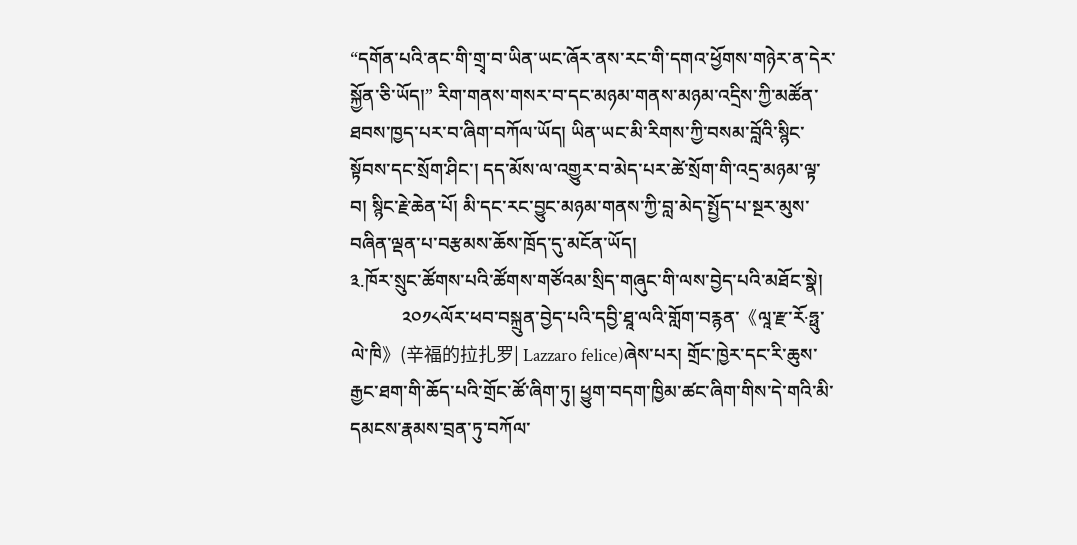“དགོན་པའི་ནང་གི་གྲྭ་བ་ཡིན་ཡང་ཞོར་ནས་རང་གི་དགའ་ཕྱོགས་གཉེར་ན་དེར་སྐྱོན་ཅི་ཡོད།” རིག་གནས་གསར་བ་དང་མཉམ་གནས་མཉམ་འདྲིས་ཀྱི་མཚོན་ཐབས་ཁྱད་པར་བ་ཞིག་བཀོལ་ཡོད། ཡིན་ཡང་མི་རིགས་ཀྱི་བསམ་བློའི་སྙིང་སྟོབས་དང་སྲོག་ཤིང་། དད་མོས་ལ་འགྱུར་བ་མེད་པར་ཚེ་སྲོག་གི་འདྲ་མཉམ་ལྟ་བ། སྙིང་རྗེ་ཆེན་པོ། མི་དང་རང་བྱུང་མཉམ་གནས་ཀྱི་བླ་མེད་སྤྱོད་པ་སྔར་མུས་བཞིན་ལྡན་པ་བརྩམས་ཆོས་ཁྲོད་དུ་མངོན་ཡོད།
༣.ཁོར་སྲུང་ཚོགས་པའི་ཚོགས་གཙོའམ་སྲིད་གཞུང་གི་ལས་བྱེད་པའི་མཐོང་སྣེ།
           ༢༠༡༨ལོར་ཕབ་བསྐྲུན་བྱེད་པའི་དབྱི་ཐཱ་ལའི་གློག་བརྙན་《ལཱ་རྫ་རོ·ཧྥུ་ལེ་ཁི》(辛福的拉扎罗| Lazzaro felice)ཞེས་པར། གྲོང་ཁྱེར་དང་རི་ཆུས་རྒྱང་ཐག་གི་ཆོད་པའི་གྲོང་ཚོ་ཞིག་ཏུ། ཕྱུག་བདག་ཁྱིམ་ཚང་ཞིག་གིས་དེ་གའི་མི་དམངས་རྣམས་བྲན་ཏུ་བཀོལ་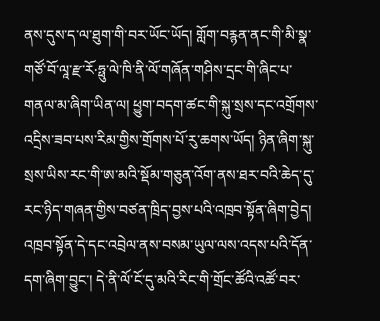ནས་དུས་ད་ལ་ཐུག་གི་བར་ཡོང་ཡོད། གློག་བརྙན་ནང་གི་མི་སྣ་གཙོ་བོ་ལཱ་རྫ་རོ·ཧྥུ་ལེ་ཁི་ནི་ལོ་གཞོན་གཤིས་དྲང་གི་ཞིང་པ་གནལ་མ་ཞིག་ཡིན་ལ། ཕྱུག་བདག་ཚང་གི་སྐུ་སྲས་དང་འགྲོགས་འདྲིས་ཟབ་པས་རིམ་གྱིས་གྲོགས་པོ་རུ་ཆགས་ཡོད། ཉིན་ཞིག་སྐུ་སྲས་ཡིས་རང་གི་ཨ་མའི་སྡོམ་གཅུན་འོག་ནས་ཐར་བའི་ཆེད་དུ་རང་ཉིད་གཞན་གྱིས་བཙན་ཁྲིད་བྱས་པའི་འཁྲབ་སྟོན་ཞིག་བྱེད། འཁྲབ་སྟོན་དེ་དང་འབྲེལ་ནས་བསམ་ཡུལ་ལས་འདས་པའི་དོན་དག་ཞིག་བྱུང་། དེ་ནི་ལོ་ངོ་དུ་མའི་རིང་གི་གྲོང་ཚོའི་འཚོ་བར་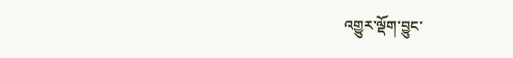འགྱུར་ལྡོག་བྱུང་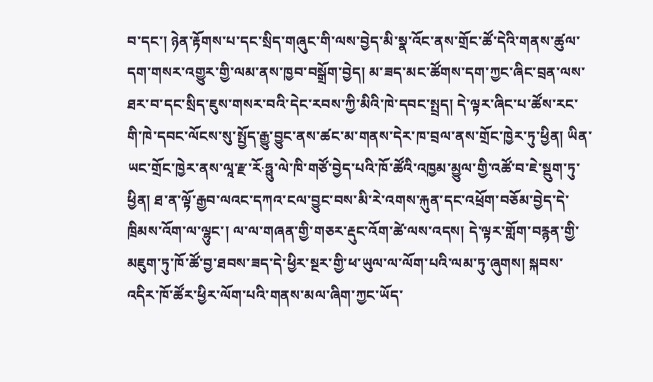བ་དང་། ཉེན་རྟོགས་པ་དང་སྲིད་གཞུང་གི་ལས་བྱེད་མི་སྣ་འོང་ནས་གྲོང་ཚོ་དེའི་གནས་ཚུལ་དག་གསར་འགྱུར་གྱི་ལམ་ནས་ཁྱབ་བསྒྲོག་བྱེད། མ་ཟད་མང་ཚོགས་དག་ཀྱང་ཞིང་བྲན་ལས་ཐར་བ་དང་སྲིད་ཇུས་གསར་བའི་དེང་རབས་ཀྱི་མིའི་ཁེ་དབང་སྤྲད། དེ་ལྟར་ཞིང་པ་ཚོས་རང་གི་ཁེ་དབང་ལོངས་སུ་སྤྱོད་རྒྱུ་བྱུང་ནས་ཚང་མ་གནས་དེར་ཁ་བྲལ་ནས་གྲོང་ཁྱེར་ཏུ་ཕྱིན། ཡིན་ཡང་གྲོང་ཁྱེར་ནས་ལཱ་རྫ་རོ·ཧྥུ་ལེ་ཁི་གཙོ་བྱེད་པའི་ཁོ་ཚོའི་འཁྱམ་མྱུལ་གྱི་འཚོ་བ་ཇེ་སྡུག་ཏུ་ཕྱིན། ཐ་ན་ལྟོ་རྒྱབ་ལའང་དཀའ་ངལ་བྱུང་བས་མི་རེ་འགས་རྐུན་དང་འཕྲོག་བཅོམ་བྱེད་དེ་ཁྲིམས་འོག་ལ་ལྷུང་། ལ་ལ་གཞན་གྱི་གཅར་རྡུང་འོག་ཚེ་ལས་འདས། དེ་ལྟར་གློག་བརྙན་གྱི་མཇུག་ཏུ་ཁོ་ཚོ་བྱ་ཐབས་ཟད་དེ་ཕྱིར་སྔར་གྱི་ཕ་ཡུལ་ལ་ལོག་པའི་ལམ་ཏུ་ཞུགས། སྐབས་འདིར་ཁོ་ཚོར་ཕྱིར་ལོག་པའི་གནས་མལ་ཞིག་ཀྱང་ཡོད་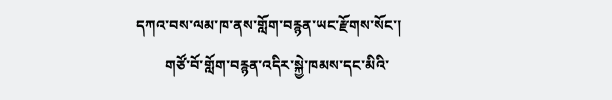དཀའ་བས་ལམ་ཁ་ནས་གློག་བརྙན་ཡང་རྫོགས་སོང་།
        གཙོ་བོ་གློག་བརྙན་འདིར་སྐྱེ་ཁམས་དང་མིའི་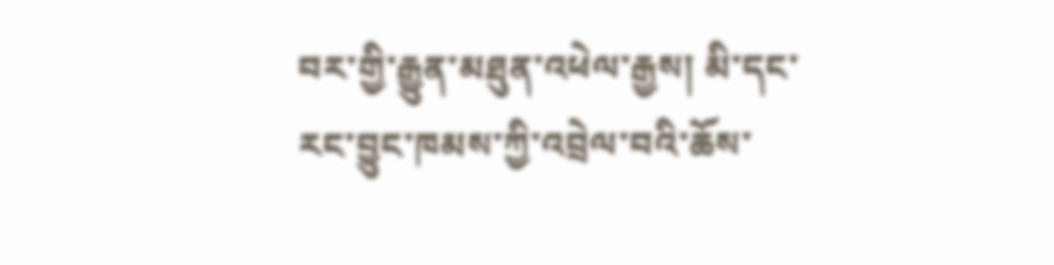བར་གྱི་རྒྱུན་མཐུན་འཕེལ་རྒྱས། མི་དང་རང་བྱུང་ཁམས་ཀྱི་འབྲེལ་བའི་ཆོས་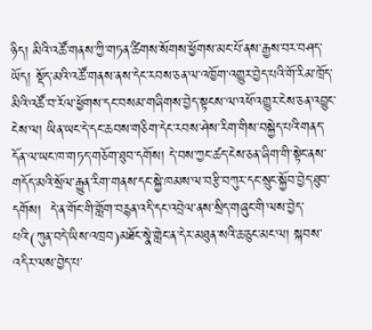ཉིད། མིའི་འཚོ་གནས་ཀྱི་གཏན་ཚིགས་སོགས་ཕྱོགས་མང་པོ་ནས་རྒྱས་བར་བཤད་ཡོད། སྡོད་མའི་འཚོ་གནས་ནས་དེང་རབས་ཅན་ལ་འཁྱོག་འགྱུར་བྱེད་པའི་གོ་རིམ་ཁྲོད་མིའི་འཚོ་བ་རོལ་ཕྱོགས་དང་བསམ་གཞིགས་བྱེད་སྟངས་ལ་འཕོ་འགྱུར་ངེས་ཅན་འབྱུང་ངེས་ལ། ཡིན་ཡང་དེ་དང་ཆབས་གཅིག་དེང་རབས་ཤེས་རིག་གིས་བསྐྱེད་པའི་གནད་དོན་ལ་ཡང་ཁ་གཏད་གཅོག་ཐུབ་དགོས། དེ་བས་ཀྱང་ཚད་ངེས་ཅན་ཞིག་གི་སྟེང་ནས་གདོད་མའི་སྲོལ་རྒྱུན་རིག་གནས་དང་སྐྱེ་ཁམས་ལ་བརྩི་བཀུར་དང་སྲུང་སྐྱོབ་བྱེད་ཐུབ་དགོས།  དེ་ན་གོང་གི་གློག་བརྙན་འདི་དང་འབྲེལ་ནས་སྲིད་གཞུང་གི་ལས་བྱེད་པའི་(ཀུན་བདེ་ཡིས་འཁྲབ)མཐོང་སྣེ་གླེང་ན་དེར་མཐུན་སའི་ཆ་ཅུང་མང་ལ། སྐབས་འདིར་ལས་བྱེད་པ་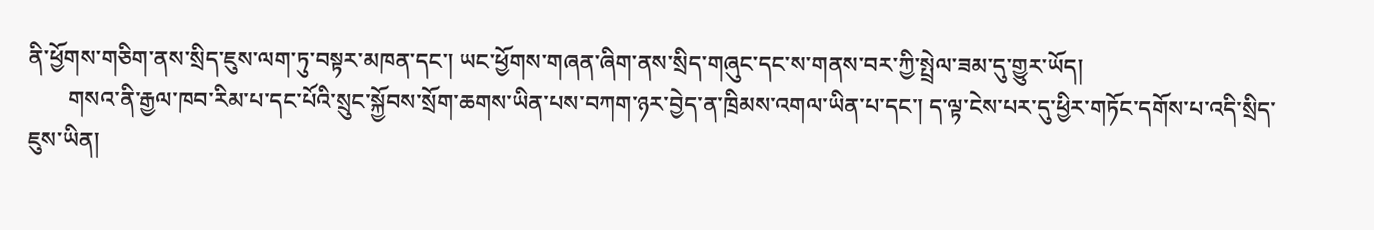ནི་ཕྱོགས་གཅིག་ནས་སྲིད་ཇུས་ལག་ཏུ་བསྟར་མཁན་དང་། ཡང་ཕྱོགས་གཞན་ཞིག་ནས་སྲིད་གཞུང་དང་ས་གནས་བར་ཀྱི་སྤྲེལ་ཟམ་དུ་གྱུར་ཡོད།
       གསའ་ནི་རྒྱལ་ཁབ་རིམ་པ་དང་པོའི་སྲུང་སྐྱོབས་སྲོག་ཆགས་ཡིན་པས་བཀག་ཉར་བྱེད་ན་ཁྲིམས་འགལ་ཡིན་པ་དང་། ད་ལྟ་ངེས་པར་དུ་ཕྱིར་གཏོང་དགོས་པ་འདི་སྲིད་ཇུས་ཡིན།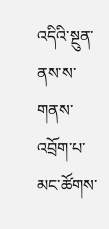འདིའི་སྔུན་ནས་ས་གནས་འབྲོག་པ་མང་ཚོགས་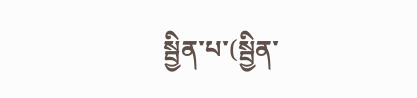སྦྱིན་པ་(སྦྱིན་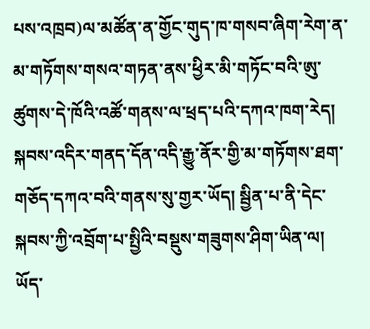པས་འཁྲབ)ལ་མཚོན་ན་གྱོང་གུད་ཁ་གསབ་ཞིག་རེག་ན་མ་གཏོགས་གསའ་གཏན་ནས་ཕྱིར་མི་གཏོང་བའི་ཨུ་ཚུགས་དེ་ཁོའི་འཚོ་གནས་ལ་ཕྲད་པའི་དཀའ་ཁག་རེད། སྐབས་འདིར་གནད་དོན་འདི་རྒྱུ་ནོར་གྱི་མ་གཏོགས་ཐག་གཅོད་དཀའ་བའི་གནས་སུ་གྱར་ཡོད། སྦྱིན་པ་ནི་དེང་སྐབས་ཀྱི་འབྲོག་པ་སྤྱིའི་བསྡུས་གཟུགས་ཤིག་ཡིན་ལ། ཡོད་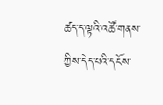ཚད་ད་ལྟའི་འཚོ་གནས་ཀྱིས་དེད་པའི་དངོས་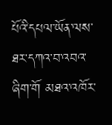པོའི་དཔལ་ཡོན་ལས་ཐར་དཀའ་བ་འབའ་ཞིག་གོ མཐའ་འཁོར་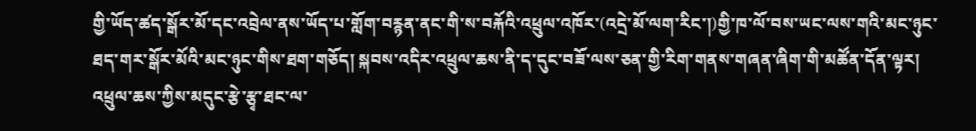གྱི་ཡོད་ཚད་སྒོར་མོ་དང་འབྲེལ་ནས་ཡོད་པ་གློག་བརྙན་ནང་གི་ས་བརྐོའི་འཕྲུལ་འཁོར་(འདྲེ་མོ་ལག་རིང་།)གྱི་ཁ་ལོ་བས་ཡང་ལས་གའི་མང་ཉུང་ཐད་གར་སྒོར་མོའི་མང་ཉུང་གིས་ཐག་གཅོད། སྐབས་འདིར་འཕྲུལ་ཆས་ནི་ད་དུང་བཟོ་ལས་ཅན་གྱི་རིག་གནས་གཞན་ཞིག་གི་མཚོན་དོན་ལྟར། འཕྲུལ་ཆས་ཀྱིས་མདུང་རྩེ་རྩྭ་ཐང་ལ་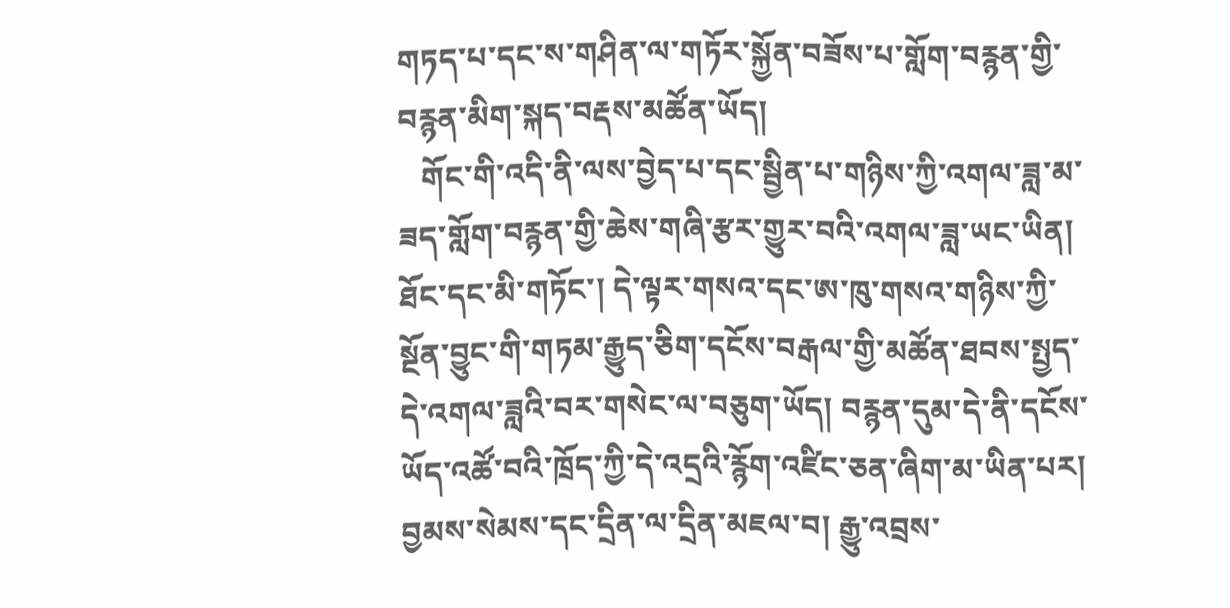གཏད་པ་དང་ས་གཤིན་ལ་གཏོར་སྐྱོན་བཟོས་པ་གློག་བརྙན་གྱི་བརྙན་མིག་སྐད་བརྡས་མཚོན་ཡོད།
   གོང་གི་འདི་ནི་ལས་བྱེད་པ་དང་སྦྱིན་པ་གཉིས་ཀྱི་འགལ་ཟླ་མ་ཟད་གློག་བརྙན་གྱི་ཆེས་གཞི་རྩར་གྱུར་བའི་འགལ་ཟླ་ཡང་ཡིན། ཐོང་དང་མི་གཏོང་། དེ་ལྟར་གསའ་དང་ཨ་ཁུ་གསའ་གཉིས་ཀྱི་སྔོན་བྱུང་གི་གཏམ་རྒྱུད་ཅིག་དངོས་བརྒལ་གྱི་མཚོན་ཐབས་སྤྱད་དེ་འགལ་ཟླའི་བར་གསེང་ལ་བཅུག་ཡོད། བརྙན་དུམ་དེ་ནི་དངོས་ཡོད་འཚོ་བའི་ཁྲོད་ཀྱི་དེ་འདྲའི་རྙོག་འཛིང་ཅན་ཞིག་མ་ཡིན་པར། བྱམས་སེམས་དང་དྲིན་ལ་དྲིན་མཇལ་བ། རྒྱུ་འབྲས་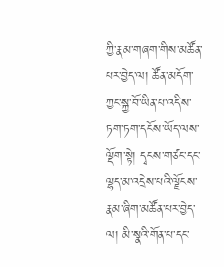ཀྱི་རྣམ་གཞག་གིས་མཚོན་པར་བྱེད་ལ། ཚོན་མདོག་ཀྱང་སྐྱ་བོ་ཡིན་པ་འདིས་ཏག་ཏག་དངོས་ཡོད་ལས་ལྡོག་སྟེ། དྭངས་གཙང་དང་ལྷད་མ་འདྲེས་པའི་ལྗོངས་རྣམ་ཞིག་མཚོན་པར་བྱེད་ལ། མི་སྣའི་གོན་པ་དང་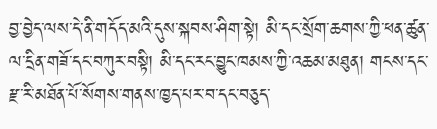བྱ་བྱེད་ལས་དེ་ནི་གདོད་མའི་དུས་སྐབས་ཤིག་སྟེ། མི་དང་སྲོག་ཆགས་ཀྱི་ཕན་ཚུན་ལ་དྲིན་གཟོ་དང་བཀུར་བསྟི། མི་དང་རང་བྱུང་ཁམས་ཀྱི་འཆམ་མཐུན། གངས་དང་རྫ་རི་མཐོན་པོ་སོགས་གནས་ཁྱད་པར་བ་དང་བཅུད་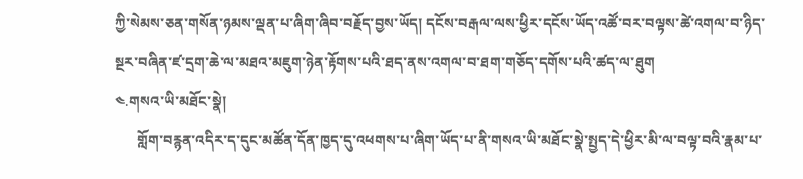ཀྱི་སེམས་ཅན་གསོན་ཉམས་ལྡན་པ་ཞིག་ཞིབ་བརྗོད་བྱས་ཡོད། དངོས་བརྒལ་ལས་ཕྱིར་དངོས་ཡོད་འཚོ་བར་བལྟས་ཚེ་འགལ་བ་ཉིད་སྔར་བཞིན་ཛ་དྲག་ཆེ་ལ་མཐའ་མཇུག་ཉེན་རྟོགས་པའི་ཐད་ནས་འགལ་བ་ཐག་གཅོད་དགོས་པའི་ཚད་ལ་ཐུག
༤.གསའ་ཡི་མཐོང་སྣེ།
      གློག་བརྙན་འདིར་ད་དུང་མཚོན་དོན་ཁྱད་དུ་འཕགས་པ་ཞིག་ཡོད་པ་ནི་གསའ་ཡི་མཐོང་སྣེ་སྤྱད་དེ་ཕྱིར་མི་ལ་བལྟ་བའི་རྣམ་པ་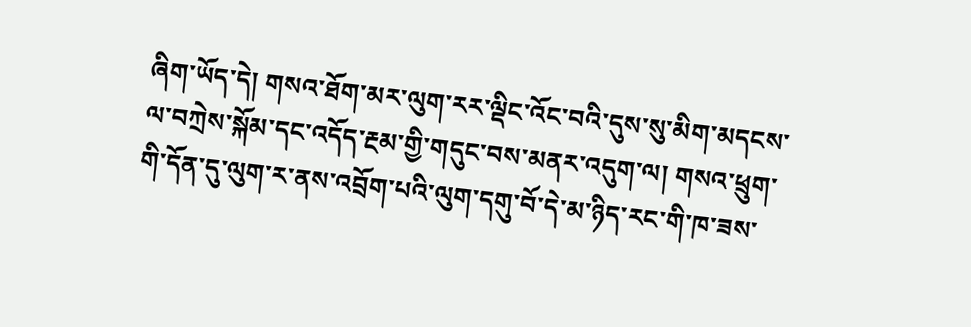ཞིག་ཡོད་དེ། གསའ་ཐོག་མར་ལུག་རར་ལྡིང་འོང་བའི་དུས་སུ་མིག་མདངས་ལ་བཀྲེས་སྐོམ་དང་འདོད་རྔམ་གྱི་གདུང་བས་མནར་འདུག་ལ། གསའ་ཕྲུག་གི་དོན་དུ་ལུག་ར་ནས་འབྲོག་པའི་ལུག་དགུ་བོ་དེ་མ་ཉིད་རང་གི་ཁ་ཟས་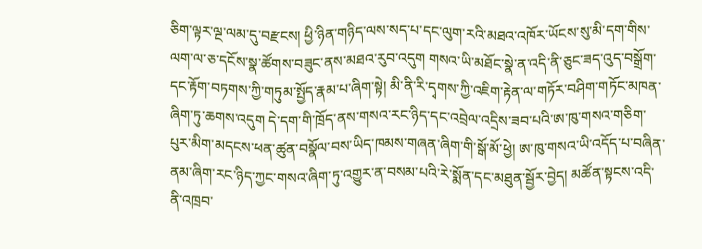ཅིག་ལྟར་ལྔ་ལམ་དུ་བརྫངས། ཕྱི་ཉིན་གཉིད་ལས་སད་པ་དང་ལུག་རའི་མཐའ་འཁོར་ཡོངས་སུ་མི་དག་གིས་ལག་ལ་ཅ་དངོས་སྣ་ཚོགས་བཟུང་ནས་མཐའ་རུབ་འདུག གསའ་ཡི་མཐོང་སྣེ་ན་འདི་ནི་ཅུང་ཟད་འུད་བསྒྲོག་དང་རྟོག་བཏགས་ཀྱི་གཏུམ་སྤྱོད་རྣམ་པ་ཞིག་སྟེ། མི་ནི་རི་དྭགས་ཀྱི་འཇིག་རྟེན་ལ་གཏོར་བཤིག་གཏོང་མཁན་ཞིག་ཏུ་ཆགས་འདུག དེ་དག་གི་ཁྲོད་ནས་གསའ་རང་ཉིད་དང་འབྲེལ་འདྲིས་ཟབ་པའི་ཨ་ཁུ་གསའ་གཅིག་པུར་མིག་མདངས་ཕན་ཚུན་བསྣོལ་བས་ཡིད་ཁམས་གཞན་ཞིག་གི་སྒོ་མོ་ཕྱེ། ཨ་ཁུ་གསའ་ཡི་འདོད་པ་བཞིན་ནམ་ཞིག་རང་ཉིད་ཀྱང་གསའ་ཞིག་ཏུ་འགྱུར་ན་བསམ་པའི་རེ་སྨོན་དང་མཐུན་སྦྱོར་བྱེད། མཚོན་སྟངས་འདི་ནི་འཁྲབ་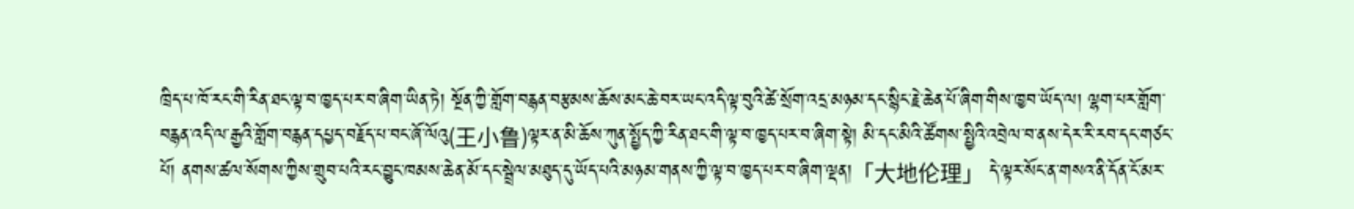ཁྲིད་པ་ཁོ་རང་གི་རིན་ཐང་ལྟ་བ་ཁྱད་པར་བ་ཞིག་ཡིན་ཏེ། སྔོན་ཀྱི་གློག་བརྙན་བརྩམས་ཆོས་མང་ཆེ་བར་ཡང་འདི་ལྟ་བུའི་ཚེ་སྲོག་འདྲ་མཉམ་དང་སྙིང་རྗེ་ཆེན་པོ་ཞིག་གིས་ཁྱབ་ཡོད་ལ། ལྷག་པར་གློག་བརྙན་འདི་ལ་རྒྱའི་གློག་བརྙན་དཔྱད་བརྗོད་པ་བང་ཞོ་ལོའུ(王小鲁)ལྟར་ན་མི་ཆོས་ཀུན་སྤྱོད་ཀྱི་རིན་ཐང་གི་ལྟ་བ་ཁྱད་པར་བ་ཞིག་སྟེ། མི་དང་མིའི་ཚོགས་སྤྱིའི་འབྲེལ་བ་ནས་དེར་རི་རབ་དང་གཙང་པོ། ནགས་ཚལ་སོགས་ཀྱིས་གྲུབ་པའི་རང་བྱུང་ཁམས་ཆེན་མོ་དང་སྦྲེལ་མཐུད་དུ་ཡོད་པའི་མཉམ་གནས་ཀྱི་ལྟ་བ་ཁྱད་པར་བ་ཞིག་ལྡན།「大地伦理」 དེ་ལྟར་སོང་ན་གསའ་ནི་དོན་ངོ་མར་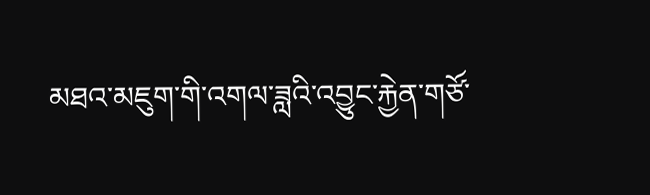མཐའ་མཇུག་གི་འགལ་ཟླའི་འབྱུང་རྐྱེན་གཙོ་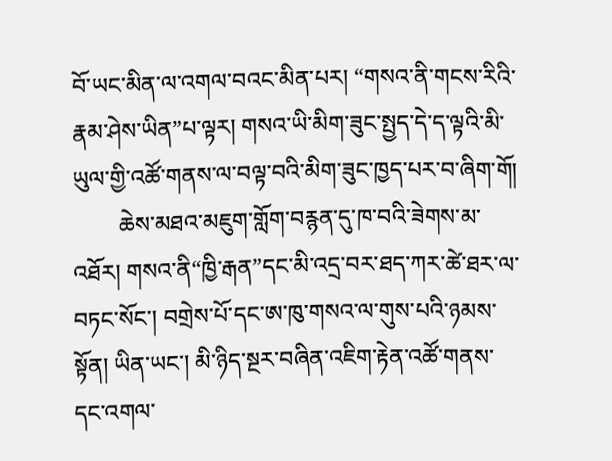བོ་ཡང་མིན་ལ་འགལ་བའང་མིན་པར། “གསའ་ནི་གངས་རིའི་རྣམ་ཤེས་ཡིན”པ་ལྟར། གསའ་ཡི་མིག་ཟུང་སྤྱད་དེ་ད་ལྟའི་མི་ཡུལ་གྱི་འཚོ་གནས་ལ་བལྟ་བའི་མིག་ཟུང་ཁྱད་པར་བ་ཞིག་གོ།
        ཆེས་མཐའ་མཇུག་གློག་བརྙན་དུ་ཁ་བའི་ཟེགས་མ་འཐོར། གསའ་ནི“ཁྱི་རྒན”དང་མི་འདྲ་བར་ཐད་ཀར་ཚེ་ཐར་ལ་བཏང་སོང་། བགྲེས་པོ་དང་ཨ་ཁུ་གསའ་ལ་གུས་པའི་ཉམས་སྟོན། ཡིན་ཡང་། མི་ཉིད་སྔར་བཞིན་འཇིག་རྟེན་འཚོ་གནས་དང་འགལ་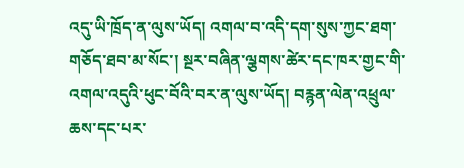འདུ་ཡི་ཁྲོད་ན་ལུས་ཡོད། འགལ་བ་འདི་དག་སུས་ཀྱང་ཐག་གཅོད་ཐབ་མ་སོང་། སྔར་བཞིན་ལྕགས་ཚེར་དང་ཁར་གྱང་གི་འགལ་འདུའི་ཕུང་བོའི་བར་ན་ལུས་ཡོད། བརྙན་ལེན་འཕྲུལ་ཆས་དང་པར་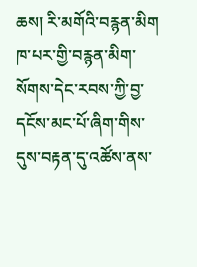ཆས། རི་མགོའི་བརྙན་མིག ཁ་པར་གྱི་བརྙན་མིག་སོགས་དེང་རབས་ཀྱི་བྱ་དངོས་མང་པོ་ཞིག་གིས་དུས་བརྟན་དུ་འཚོས་ནས་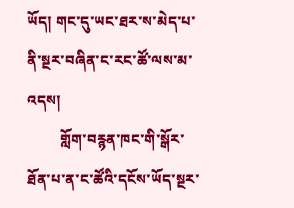ཡོད། གང་དུ་ཡང་ཐར་ས་མེད་པ་ནི་སྔར་བཞིན་ང་རང་ཚོ་ལས་མ་འདས།
         གློག་བརྙན་ཁང་གི་སྒོར་ཐོན་པ་ན་ང་ཚོའི་དངོས་ཡོད་སྔར་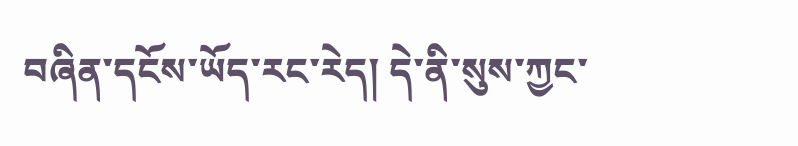བཞིན་དངོས་ཡོད་རང་རེད། དེ་ནི་སུས་ཀྱང་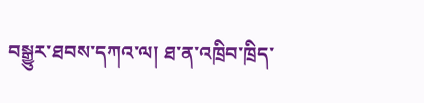བསྒྱུར་ཐབས་དཀའ་ལ། ཐ་ན་འཁྲིབ་ཁྲིད་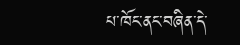པ་ཁོང་ནང་བཞིན་དེ་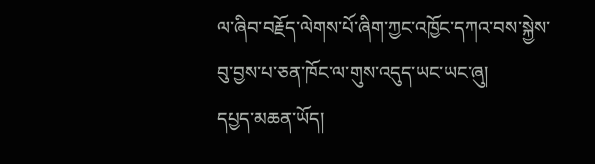ལ་ཞིབ་བརྗོད་ལེགས་པོ་ཞིག་ཀྱང་འཁྱོང་དཀའ་བས་སྐྱེས་བུ་བྱས་པ་ཅན་ཁོང་ལ་གུས་འདུད་ཡང་ཡང་ཞུ།
དཔྱད་མཆན་ཡོད།